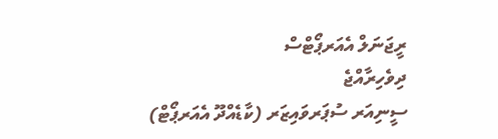ރީޖަނަލް އެއަރޕޯޓްސް
ދިވެހިރާއްޖެ
ސީނިއަރ ސުޕަރވައިޒަރ (ކާޑެއްދޫ އެއަރޕޯޓް)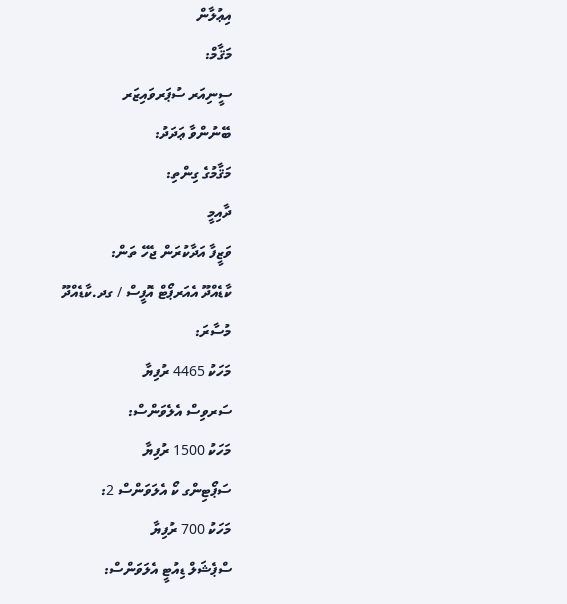އިޢުލާން
މަޤާމް:
ސީނިއަރ ސުޕަރވައިޒަރ
ބޭނުންވާ ޢަދަދު:
މަޤާމުގެ ގިންތި:
ދާއިމީ
ވަޒީފާ އަދާކުރަން ޖެހޭ ތަން:
ކާޑެއްދޫ އެއަރޕޯޓް އޮފީސް / ގދ.ކާޑެއްދޫ
މުސާރަ:
މަހަކު 4465 ރުފިޔާ
ސަރވިސް އެލެވަންސް:
މަހަކު 1500 ރުފިޔާ
ސަޕޯޓިންގ ކޯ އެލަވަންސް 2:
މަހަކު 700 ރުފިޔާ
ސްޕެޝަލް ޑިއުޓީ އެލަވަންސް: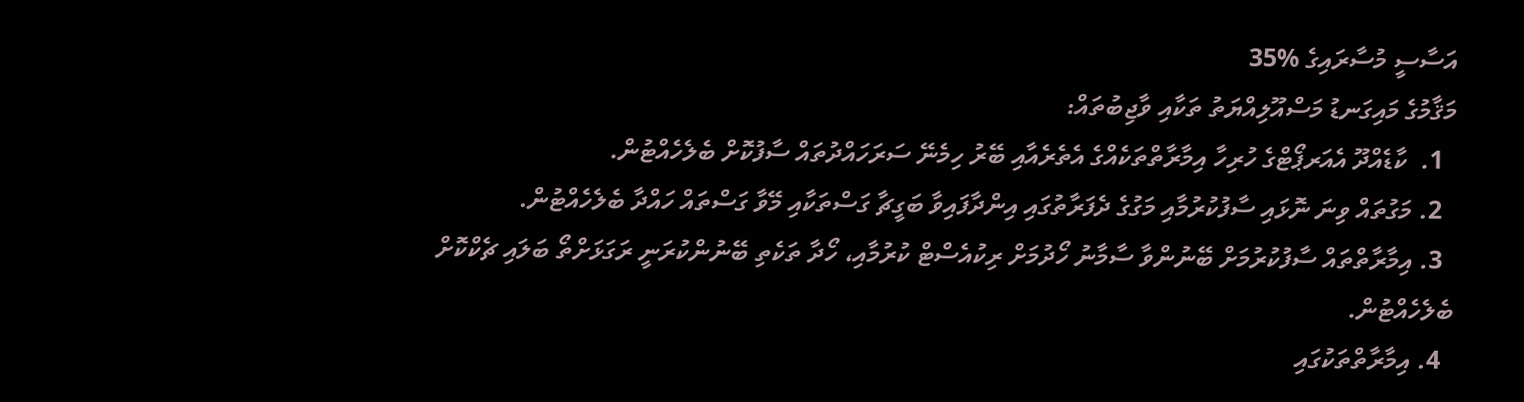އަސާސީ މުސާރައިގެ %35
މަޤާމުގެ މައިގަނޑު މަސްއޫލިއްޔަތު ތަކާއި ވާޖިބުތައް:
  1.  ކާޑެއްދޫ އެއަރޕޯޓްގެ ހުރިހާ އިމާރާތްތަކެއްގެ އެތެރެއާއި ބޭރު ހިމެނޭ ސަރަހައްދުތައް ސާފުކޮށް ބެލެހެއްޓުން.
  2. މަގުތައް ވިނަ ނޮޅައި ސާފުކުރުމާއި މަގުގެ ދެފަރާތުގައި އިންދާފައިވާ ބަގީޗާ ގަސްތަކާއި މޭވާ ގަސްތައް ހައްދާ ބެލެހެއްޓުން.
  3. އިމާރާތްތައް ސާފުކުރުމަށް ބޭނުންވާ ސާމާނު ހޯދުމަށް ރިކުއެސްޓް ކުރުމާއި، ހޯދާ ތަކެތި ބޭނުންކުރަނީ ރަގަޅަށްތޯ ބަލައި ޗެކްކޮށް ބެލެހެއްޓުން.
  4. އިމާރާތްތަކުގައި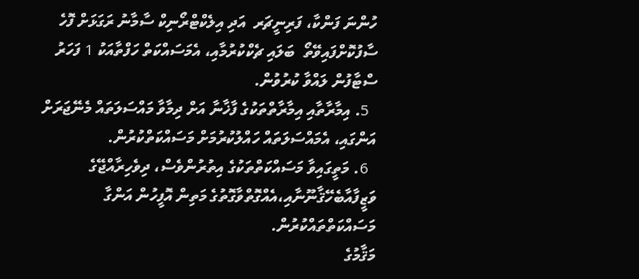ހުންނަ ފަންކާ، ފަރިނީޗަރ  އަދި އިލެކްޓްރޯނިކް ސާމާނު ރަގަޅަށް ފޮހެ ސާފުކޮށްފައިވޭތޯ  ބަލައި ޗެކްކުރުމާއި، އެމަސައްކަތް ހަފްތާއަކު 1 ފަހަރު ސްޓާފުން ލައްވާ ކުރުވުން.
  5. އިމާރާތާއި އިމާރާތްތަކުގެ ފާޚާނާ އަށް ދިމާވާ މައްސަލަތައް މެނޭޖަރަށް އަންގައި، އެމައްސަލަތައް ހައްލުކުރުމަށް މަސައްކަތްކުރުން.
  6. މަތީގައިވާ މަސައްކަތްތަކުގެ އިތުރުންވެސް، ދިވެހިރާއްޖޭގެ ވަޒީފާއާބެހޭޤާނޫނާއި،އެއްގޮތްވާގޮތުގެ މަތިން އޮފީހުން އަންގާ މަސައްކަތްތައްކުރުން.
މަޤާމުގެ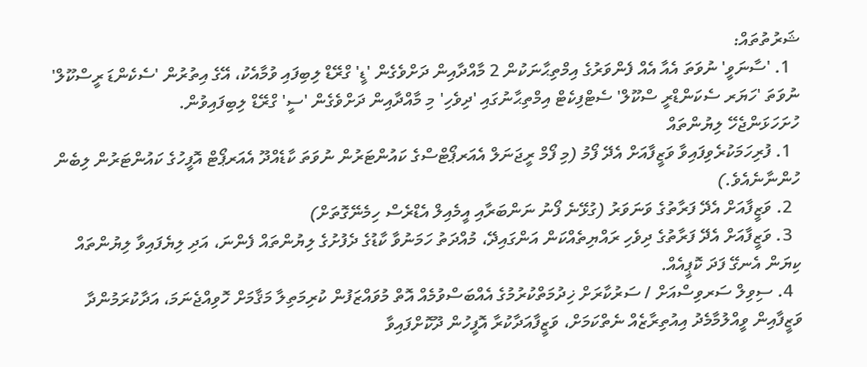ޝަރުތުތައް:
  1. 'ސާނަވީ' ނުވަތަ އެއާ އެއް ފެންވަރުގެ އިމްތިޙާނަކުން 2 މާއްދާއިން ދަށްވެގެން 'ޑީ' ގްރޭޑް ލިބިފައި ވުމާއެކު، އޭގެ އިތުރުން 'ސެކެންޑަ ރީސްކޫލް' ނުވަތަ 'ހަޔަރ ސެކަންޑްރީ ސްކޫލް' ސެޓްފިކެޓް އިމްތިޙާނުގައި 'ދިވެހި' މި މާއްދާއިން ދަށްވެގެން 'ސީ' ގްރޭޑް ލިބިފައިވުން.
ހުށަހަޅަންޖެހޭ ލިޔުންތައް
  1. ފުރިހަމަކުރެވިފައިވާ ވަޒީފާއަށް އެދޭ ފޯމު (މި ފޯމް ރީޖަނަލް އެއަރޕޯޓްސްގެ ކައުންޓަރުން ނުވަތަ ކާޑެއްދޫ އެއަރޕޯޓް އޮފީހުގެ ކައުންޓަރުން ލިބެން ހުންނާނެއެވެ.)
  2. ވަޒީފާއަށް އެދޭ ފަރާތުގެ ވަނަވަރު (ގުޅޭނެ ފޯނު ނަންބަރާއި އީމެއިލް އެޑްރެސް ހިމެނޭގޮތަށް)
  3. ވަޒީފާއަށް އެދޭ ފަރާތުގެ ދިވެހި ރައްޔިތެއްކަން އަންގައިދޭ، މުއްދަތު ހަމަނުވާ ކާޑުގެ ދެފުށުގެ ލިޔުންތައް ފެންނަ، އަދި ލިޔެފައިވާ ލިޔުންތައް ކިޔަން އެނގޭ ފަދަ ކޮޕީއެއް.
  4. ސިވިލް ސަރވިސްއަށް / ސަރުކާރަށް ޚިދުމަތްކުރުމުގެ އެއްބަސްވުމެއް އޮތް މުވައްޒަފުން ކުރިމަތިލާ މަޤާމަށް ހޮވިއްޖެނަމަ، އަދާކުރަމުންދާ ވަޒީފާއިން ވީއްލުމާމެދު އިއުތިރާޒެއް ނެތްކަމަށް، ވަޒީފާއަދާކުރާ އޮފީހުން ދޫކޮށްފައިވާ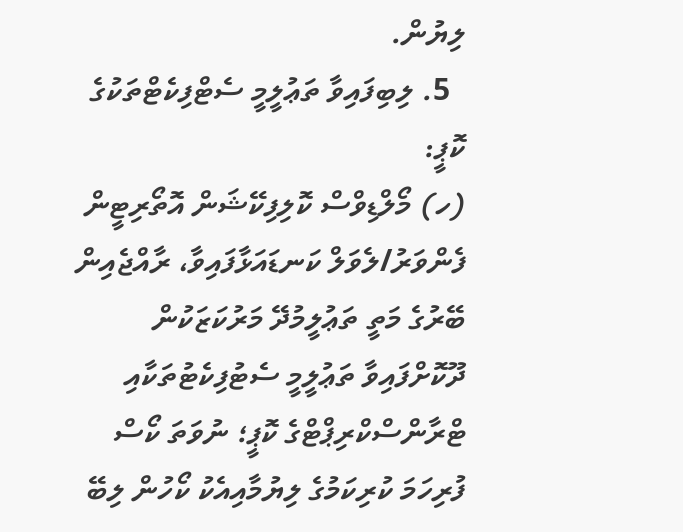ލިޔުން.
  5. ލިބިފައިވާ ތަޢުލީމީ ސެޓްފިކެޓްތަކުގެ ކޮޕީ:
(ހ) މޯލްޑިވްސް ކޮލިފިކޭޝަން އޮތޯރިޓީން ފެންވަރު/ލެވަލް ކަނޑައަޅާފައިވާ، ރާއްޖެއިން ބޭރުގެ މަތީ ތަޢުލީމުދޭ މަރުކަޒަކުން ދޫކޮށްފައިވާ ތަޢުލީމީ ސެޓުފިކެޓުތަކާއި ޓްރާންސްކްރިޕްޓްގެ ކޮޕީ؛ ނުވަތަ ކޯސް ފުރިހަމަ ކުރިކަމުގެ ލިޔުމާއިއެކު ކޯހުން ލިބޭ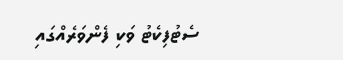ސެޓުފިކެޓު ވަކި ފެންވަރެއްގައި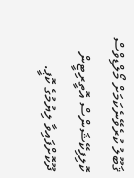ޤަބޫލު ކުރެވޭނެކަމަށް މޯލްޑިވްސް ކޮލިފިކޭޝަންސް އޮތީރިޓީން ދޫކޮށްފައިވާ ލިޔުމުގެ ކޮޕީ.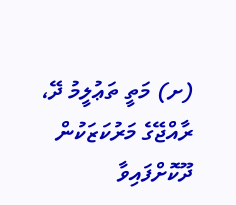(ށ) މަތީ ތަޢުލީމު ދޭ، ރާއްޖޭގެ މަރުކަޒަކުން ދޫކޮށްފައިވާ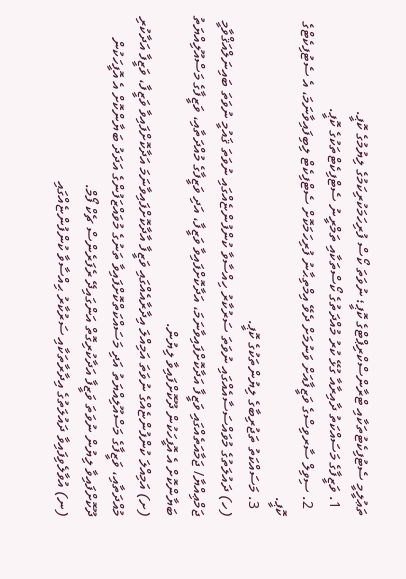ތަޢުލީމީ ސެޓުފިކެޓުތަކާއި ޓްރާންސްކްރިޕްޓްގެ ކޮޕީ؛ ނުވަތަ ކޯސް ފުރިހަމަކުރިކަމުގެ ލިޔުމުގެ ކޮޕީ.
  1. ވަޒީފާގެ މަސައްކަތު ދާއިރާއާ ގުޅޭ ކުރު މުއްދަތުގެ ކޯސްތަކާއި ތަމްރީނު ސެޓްފިކެޓްތަކުގެ ކޮޕީ.
  2. ސިވިލް ސާރވިސްގެ ވަޒީފާއަށް ވަނުމަށް ދެވޭ އިމްތިޙާނު ފުރިހަމަކޮށް ސެޓްފިކެޓް ލިބިފައިވާނަމަ، އެ ސެޓުފިކެޓްގެ ކޮޕީ.
  3. މަސައްކަތު ތަޖުރިބާގެ ލިޔުންތަކުގެ ކޮޕީ.
(ހ) ދައުލަތުގެ މުވައްސަސާއެއްގައި ނުވަތަ ސަރުކާރު ހިއްސާވާ ކުންފުންޏެއްގައި ނުވަތަ ޤައުމީ ނުވަތަ ބައިނަލްއަޤްވާމީ ޖަމްޢިއްޔާ/ ޖަމާއަތެއްގައި ވަޒީފާ އަދާކޮށްފައިވާނަމަ، އަދާކޮށްފައިވާ ވަޒީފާ، އަދި ވަޒީފާގެ މުއްދަތާއި، ވަޒީފާގެ މަސްއޫލިއްޔަތު ބަޔާންކޮށް އެ އޮފީހަކުން ދޫކޮށްފައިވާ ލިޔުން.
(ށ) އަމިއްލަ ކުންފުންޏެއްގެ ނުވަތަ އަމިއްލަ އިދާރާއެއްގައި ވަޒީފާ އާދާކޮށްފައިވާނަމަ އަދާކޮށްފައިވާ ވަޒީފާ، ވަޒީފާ އަދާކުރި މުއްދަތާއި، ވަޒީފާގެ މަސްއޫލިއްޔަތު އަދި މަސައްކަތްކޮށްފައިވާ ތަނުގެ މުވައްޒަފުންގެ އަދަދު ބަޔާންކޮށް އެ އޮފީހަކުން ދޫކޮށްފައިވާ ލިޔުން ނުވަތަ ވަޒީފާ އަދާކުރިގޮތް އަންގައިދޭ ރެފަރެންސް ޗެކް ފޯމް.
(ނ) އުވާލެވިފައިވާ ދައުލަތުގެ އިދާރާތަކާއި ސަރުކާރު ޙިއްސާވާ ކުންފުންޏެއްގައި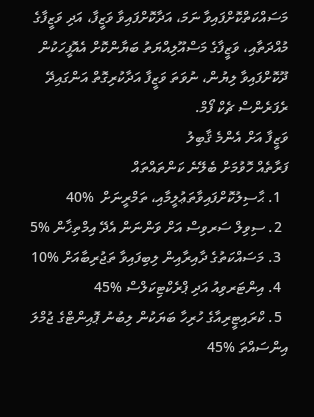މަސައްކަތްކޮށްފައިވާ ނަމަ، އަދާކޮށްފައިވާ ވަޒީފާ، އަދި ވަޒީފާގެ މުއްދަތާއި، ވަޒީފާގެ މަސްއޫލިއްޔަތު ބަޔާންކޮށް އެއޮފީހަކުން ދޫކޮށްފައިވާ ލިޔުން، ނުވަތަ ވަޒީފާ އަދާކުރިގޮތް އަންގައިދޭ ރެފަރެންސް ޗެކް ފޯމް.
ވަޒީފާ އަށް އެންމެ ޤާބިލު
ފަރާތެއް ހޮވުމަށް ބެލޭނެ ކަންތައްތައް
  1. ޙާސިލުކޮށްފައިވާތަޢުލީމާއި، ތަމްރީނަށް  %40
  2. ސިވިލް ސަރވިސް އަށް ވަންނަން އެދޭ އިމްތިޚާން %5
  3. މަސައްކަތުގެ ދާއިރާއިން ލިބިފައިވާ ތަޖުރިބާއަށް %10
  4. އިންޓަރވިއު އަދި ޕްރެކްޓިކަލްސް %45
  5. ކްރައިޓީރިއާގެ ހުރިހާ ބަޔަކުން ލިބުނު ޕޮއިންޓްގެ ޖުމްލަ އިންސައްތަ %45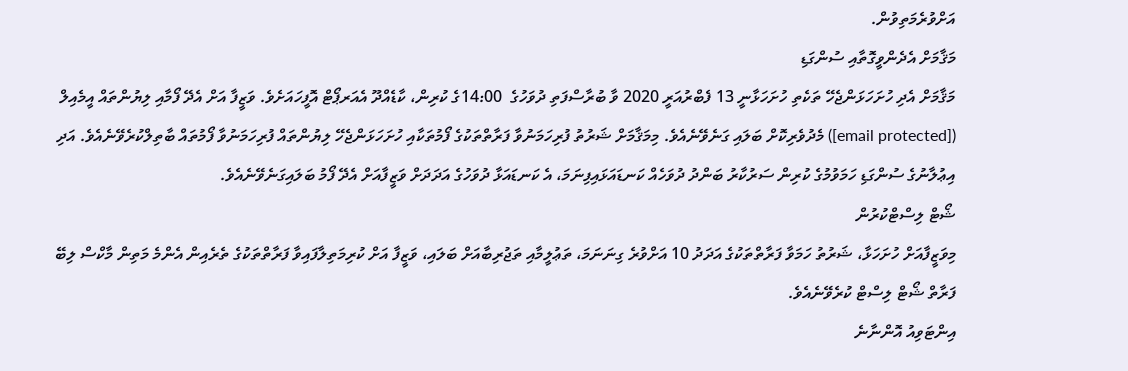އަށްވުރެމަތިވުން.
މަޤާމަށް އެދެންވީގޮތާއި ސުންގަޑި
މަޤާމަށް އެދި ހުށަހަޅަންޖެހޭ ތަކެތި ހުށަހަޅާނީ 13 ފެބްރުއަރީ 2020 ވާ ބުރާސްފަތި ދުވަހުގެ  14:00ގެ ކުރިން، ކާޑެއްދޫ އެއަރޕޯޓް އޮފީހައަށެވެ. ވަޒީފާ އަށް އެދޭ ފޯމާއި ލިޔުންތައް އީމެއިލް     ([email protected]) މެދުވެރިކޮށް ބަލައި ގަނެވޭނެއެވެ. މިމަޤާމަށް ޝަރުތު ފުރިހަމަނުވާ ފަރާތްތަކުގެ ފޯމުތަކާއި ހުށަހަޅަންޖެހޭ ލިޔުންތައް ފުރިހަމަނުވާ ފޯމުތައް ބާތިލްކުރެވޭނެއެވެ. އަދި އިޢުލާނުގެ ސުންގަޑި ހަމަވުމުގެ ކުރިން ސަރުކާރު ބަންދު ދުވަހެއް ކަނޑައަޅައިފިނަމަ، އެ ކަނޑައަޅާ ދުވަހުގެ އަދަދަށް ވަޒީފާއަށް އެދޭ ފޯމު ބަލައިގަނެވޭނެއެވެ.
ޝޯޓް ލިސްޓްކުރުން
މިވަޒީފާއަށް ހުށަހަޅާ، ޝަރުތު ހަމަވާ ފަރާތްތަކުގެ އަދަދު 10 އަށްވުރެ ގިނަނަމަ، ތަޢުލީމާއި ތަޖުރިބާއަށް ބަލައި، ވަޒީފާ އަށް ކުރިމަތިލާފައިވާ ފަރާތްތަކުގެ ތެރެއިން އެންމެ މަތިން މާކްސް ލިބޭ ފަރާތް ޝޯޓް ލިސްޓް ކުރެވޭނެއެވެ.
އިންޓަވިއު އޮންނާނެ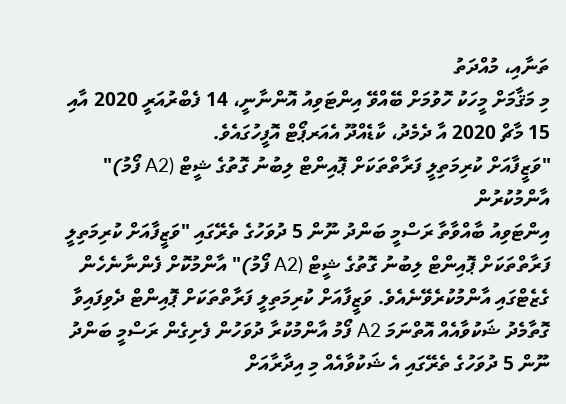ތަނާއި، މުއްދަތު
މި މަޤާމަށް މީހަކު ހޮވުމަށް ބޭއްވޭ އިންޓަވިއު އޮންނާނީ، 14 ފެބްރުއަރީ 2020 އާއި 15 މާޗް 2020 އާ ދެމެދު، ކާޑެއްދޫ އެއަރޕޯޓް އޮފީހުގައެވެ.
"ވަޒީފާއަށް ކުރިމަތިލީ ފަރާތްތަކަށް ޕޮއިންޓް ލިބުނު ގޮތުގެ ޝީޓް (A2 ފޯމު)" އާންމުކުރުން
އިންޓަވިއު ބާއްވާތާ ރަސްމީ ބަންދު ނޫން 5 ދުވަހުގެ ތެރޭގައި "ވަޒީފާއަށް ކުރިމަތިލީ ފަރާތްތަކަށް ޕޮއިންޓް ލިބުނު ގޮތުގެ ޝީޓް (A2 ފޯމު)" އާންމުކޮށް ފެންނާނެހެން ގެޒެޓްގައި އާންމުކުރެވޭނެއެވެ. ވަޒީފާއަށް ކުރިމަތިލީ ފަރާތްތަކަށް ޕޮއިންޓް ދެވިފައިވާ ގޮތާމެދު ޝަކުވާއެއް އޮތްނަމަ A2 ފޯމު އާންމުކުރާ ދުވަހުން ފެށިގެން ރަސްމީ ބަންދު ނޫން 5 ދުވަހުގެ ތެރޭގައި އެ ޝަކުވާއެއް މި އިދާރާއަށް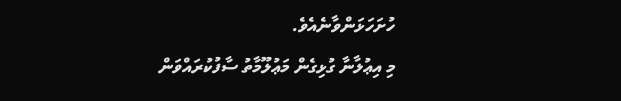ހުށަހަޅަންވާނެއެވެ.
މި އިޢުލާނާ ގުޅިގެން މަޢުލޫމާތު ސާފުކުރައްވަން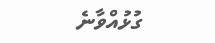ގުޅުއްވާނެ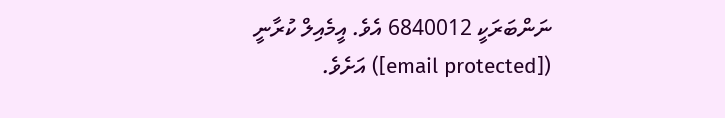ނަންބަރަކީ 6840012 އެވެ. އީމެއިލް ކުރާނީ ([email protected]) އަށެވެ.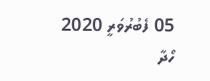05 ފެބުރުވަރީ 2020
ހޯދާ